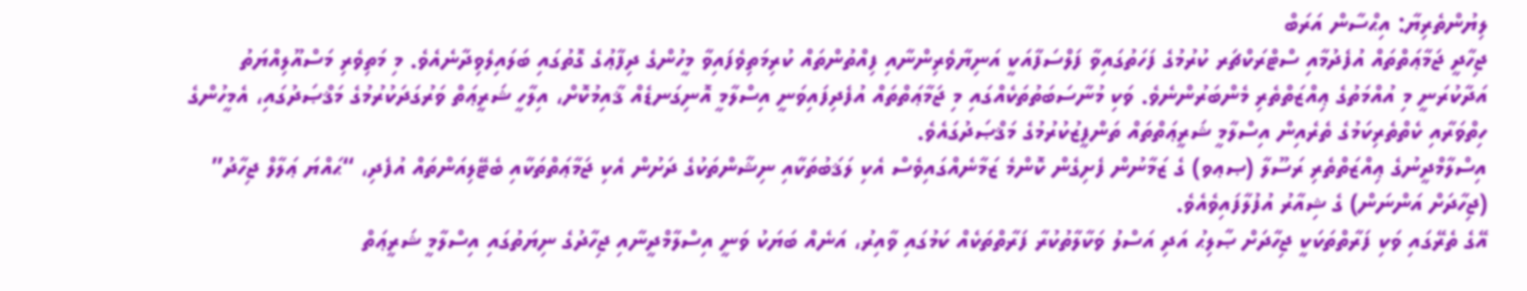ލިޔުންތެރިޔާ: އިޙްސާން އަރަބް
ޖިހާދީ ޖަމާޢަތްތައް އުފެދުމާއި ސްޓްރަކްޗަރ ކުރުމުގެ ފަހަތުގައިވާ ފަލްސަފާއަކީ އަނިޔާވެރިންނާއި ފިއްތުންތައް ކުރިމަތިވެފައިވާ މީހުންގެ ދިފާޢުގެ ގޮތުގައި ބަލައިލެވިދާނެއެވެ. މި މަތިވެރި މަސްއޫލިއްޔަތު އަދާކުރަނީ މި އުއްމަތުގެ ޢިއްޒަތްތެރި މެންބަރުންނެވެ. ވަކި މުނާސަބަތުތަކެއްގައި މި ޖަމާޢަތްތައް އުފެދިފައިވަނީ އިސްލާމީ އޮނިގަނޑެއް ޤާއިމުކޮށް، އިލާހީ ޝަރީޢަތް ވަރުގަދަކުރުމުގެ މަޤްޞަދުގައި، އެމީހުންގެ ހިތްވަރާއި ކެތްތެރިކަމުގެ ތެރެއިން އިސްލާމީ ޝަރީޢަތްތައް ތަންފީޒުކުރުމުގެ މަޤްޞަދުގައެވެ.
އިސްލާމްދީނުގެ ޢިއްޒަތްތެރި ރަސޫލާ (ޞޢވ) ގެ ޒަމާނުން ފެށިގެން ކޮންމެ ޒަމާނެއްގައިވެސް އެކި ލަޤަބުތަކާއި ނިޝާންތަކުގެ ދަށުން އެކި ޖަމާޢަތްތަކާއި ބެޓޭލިއަންތައް އުފެދި، “ޙައްޔަ ޢަލާލް ޖިހާދު” (ޖިހާދަށް އަންނަން) ގެ ޝިއާރު އުފުލާފައިވެއެވެ.
އޭގެ ތެރޭގައި ވަކި ފަރާތްތަކަކީ ޖިހާދަށް ޞާލިޙު އަދި އަސްލު ވަކާލާތުކުރާ ފަރާތްތަކެއް ކަމުގައި ވާއިރު، އަނެއް ބަޔަކު ވަނީ އިސްލާމްދީނާއި ޖިހާދުގެ ނިޔަތުގައި އިސްލާމީ ޝަރީޢަތް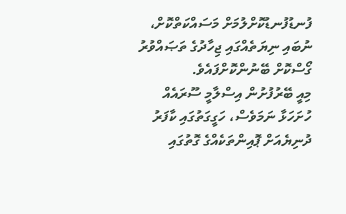ފުނޑުފުނޑުކޮށްލުމަށް މަސައްކަތްކޮށް، ނުބައި ނިޔަތެއްގައި ޖިހާދުގެ ތަޞައްވުރު ގޯސްކޮށް ބޭނުންކޮށްފައެވެ.
މިއީ ބޭރުފުށުން އިސްލާމީ ސޫރައެއް ހުށަހަޅާ ނަމަވެސް، ހަގީގަތުގައި ކާފަރު ދުނިޔެއަށް ޕޮއިންތަކެއްގެ ގޮތުގައި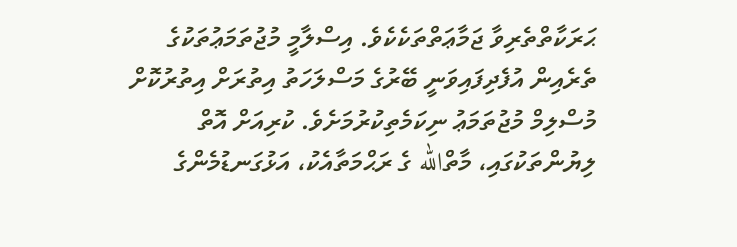ޙަރަކާތްތެރިވާ ޖަމާޢަތްތަކެކެވެ. އިސްލާމީ މުޖުތަމަޢުތަކުގެ ތެރެއިން އުފެދިފައިވަނީ ބޭރުގެ މަސްލަހަތު އިތުރަށް އިތުރުކޮށް މުސްލިމް މުޖުތަމަޢު ނިކަމެތިކުރުމަށެވެ. ކުރިއަށް އޮތް ލިޔުންތަކުގައި، މާތްالله ގެ ރަޙްމަތާއެކު، އަޅުގަނޑުމެންގެ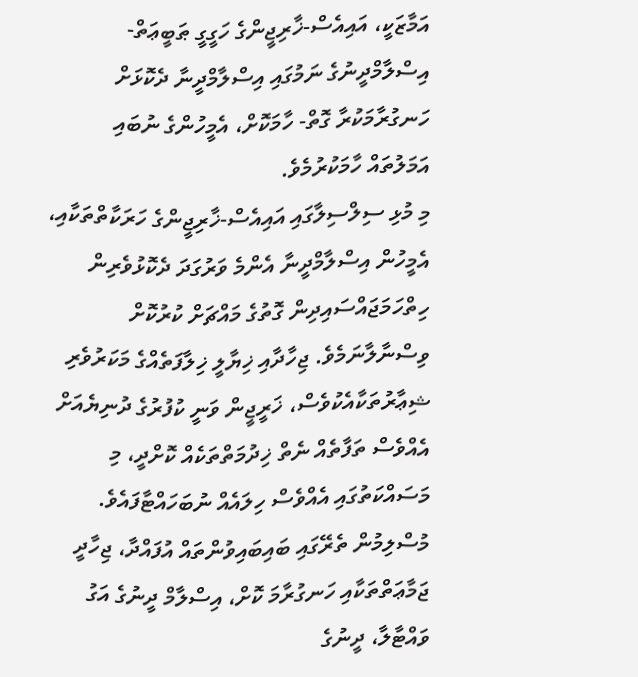އަމާޒަކީ، އައިއެސް-ޚާރިޖީންގެ ހަގީގީ ޠަބީޢަތް- އިސްލާމްދީނުގެ ނަމުގައި އިސްލާމްދީނާ ދެކޮޅަށް ހަނގުރާމަކުރާ ގޮތް- ހާމަކޮށް، އެމީހުންގެ ނުބައި އަމަލުތައް ހާމަކުރުމެވެ.
މި މުޅި ސިލްސިލާގައި އައިއެސް-ޚާރިޖީންގެ ހަރަކާތްތަކާއި، އެމީހުން އިސްލާމްދީނާ އެންމެ ވަރުގަދަ ދެކޮޅުވެރިން ހިތްހަމަޖައްސައިދިން ގޮތުގެ މައްޗަށް ކުރުކޮށް ވިސްނާލާނަމެވެ. ޖިހާދާއި ޚިޔާލީ ޚިލާފަތެއްގެ މަކަރުވެރި ޝިޢާރުތަކާއެކުވެސް، ޚަރީޖީން ވަނީ ކުފުރުގެ ދުނިޔެއަށް އެއްވެސް ތަފާތެއް ނެތް ޚިދުމަތްތަކެއް ކޮށްދީ، މި މަސައްކަތުގައި އެއްވެސް ހިލައެއް ނުބަހައްޓާފައެވެ.
މުސްލިމުން ތެރޭގައި ބައިބައިވުންތައް އުފައްދާ، ޖިހާދީ ޖަމާޢަތްތަކާއި ހަނގުރާމަ ކޮށް، އިސްލާމް ދީނުގެ އަގު ވައްޓާލާ، ދީނުގެ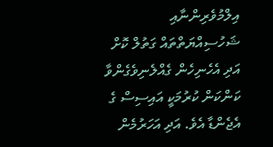އިލްމުވެރިންނާއި ޝަހުސިއްޔަތްތައް ގަތުލް ކޮށް އަދި އެހެނިހެން ގެއްލެނިވެގެންވާ ކަންކަން ކުރުމަކީ އައިސިސް ގެ އެޖެންޑާ އެވެ. އަދި އަހަރުމެން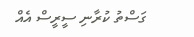ގަސްތު ކުރާނި ސީރީސް އެއް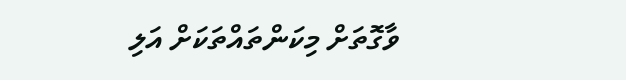ވާގޮތަށް މިކަންތައްތަކަށް އަލި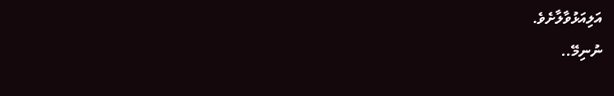އަލިއަޅުވާލާށެވެ.
ނުނިމޭ..